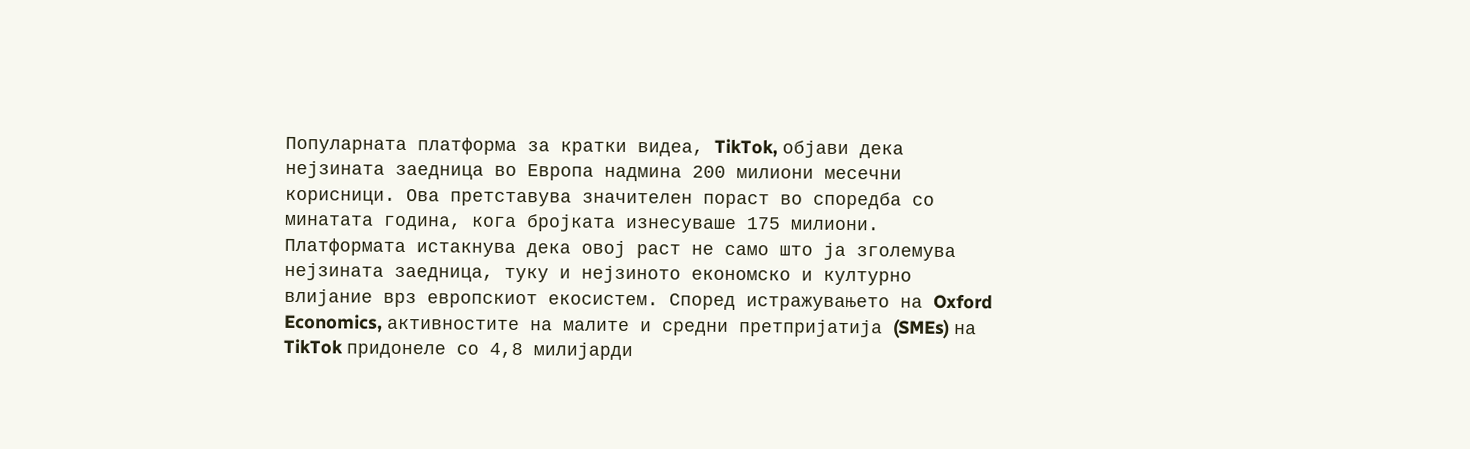Популарната платформа за кратки видеа, TikTok, објави дека нејзината заедница во Европа надмина 200 милиони месечни корисници. Ова претставува значителен пораст во споредба со минатата година, кога бројката изнесуваше 175 милиони. Платформата истакнува дека овој раст не само што ја зголемува нејзината заедница, туку и нејзиното економско и културно влијание врз европскиот екосистем. Според истражувањето на Oxford Economics, активностите на малите и средни претпријатија (SMEs) на TikTok придонеле со 4,8 милијарди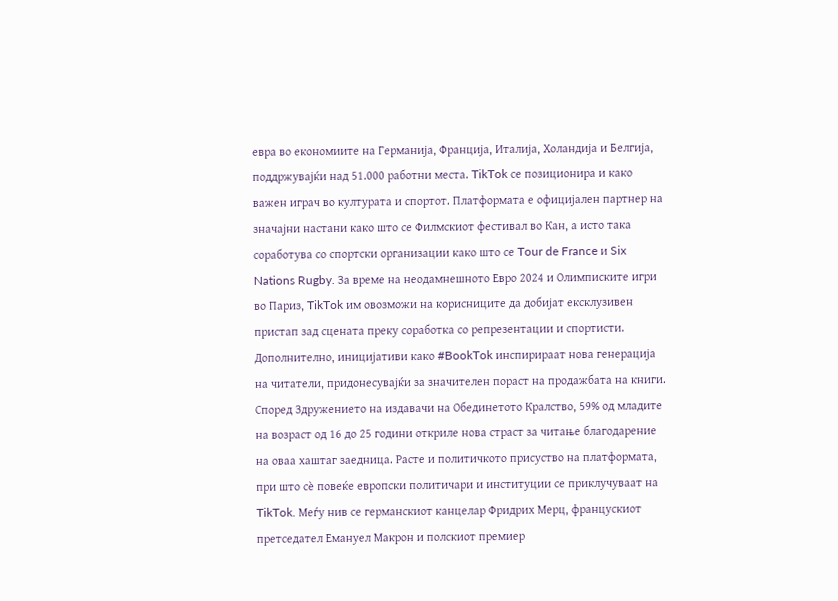евра во економиите на Германија, Франција, Италија, Холандија и Белгија, поддржувајќи над 51.000 работни места. TikTok се позиционира и како важен играч во културата и спортот. Платформата е официјален партнер на значајни настани како што се Филмскиот фестивал во Кан, а исто така соработува со спортски организации како што се Tour de France и Six Nations Rugby. За време на неодамнешното Евро 2024 и Олимписките игри во Париз, TikTok им овозможи на корисниците да добијат ексклузивен пристап зад сцената преку соработка со репрезентации и спортисти. Дополнително, иницијативи како #BookTok инспирираат нова генерација на читатели, придонесувајќи за значителен пораст на продажбата на книги. Според Здружението на издавачи на Обединетото Кралство, 59% од младите на возраст од 16 до 25 години откриле нова страст за читање благодарение на оваа хаштаг заедница. Расте и политичкото присуство на платформата, при што сѐ повеќе европски политичари и институции се приклучуваат на TikTok. Меѓу нив се германскиот канцелар Фридрих Мерц, францускиот претседател Емануел Макрон и полскиот премиер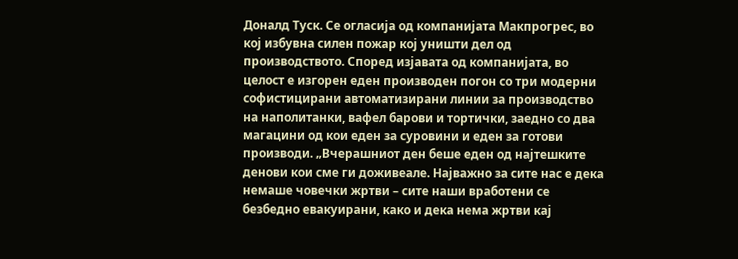Доналд Туск. Се огласија од компанијата Макпрогрес, во кој избувна силен пожар кој уништи дел од производството. Според изјавата од компанијата, во целост е изгорен еден производен погон со три модерни софистицирани автоматизирани линии за производство на наполитанки, вафел барови и тортички, заедно со два магацини од кои еден за суровини и еден за готови производи. „Вчерашниот ден беше еден од најтешките денови кои сме ги доживеале. Најважно за сите нас е дека немаше човечки жртви – сите наши вработени се безбедно евакуирани, како и дека нема жртви кај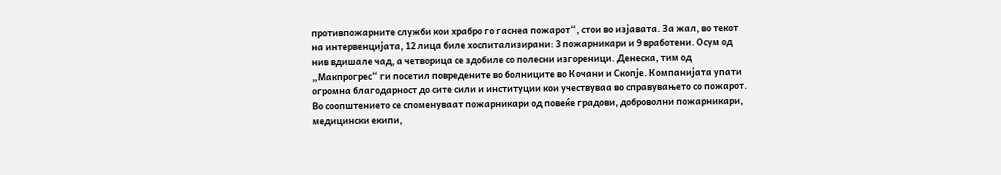противпожарните служби кои храбро го гаснеа пожарот“, стои во изјавата. За жал, во текот на интервенцијата, 12 лица биле хоспитализирани: 3 пожарникари и 9 вработени. Осум од нив вдишале чад, а четворица се здобиле со полесни изгореници. Денеска, тим од „Макпрогрес“ ги посетил повредените во болниците во Кочани и Скопје. Компанијата упати огромна благодарност до сите сили и институции кои учествуваа во справувањето со пожарот. Во соопштението се споменуваат пожарникари од повеќе градови, доброволни пожарникари, медицински екипи,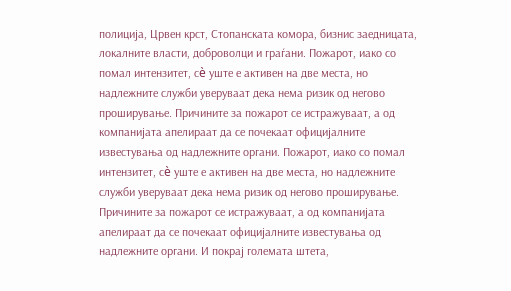полиција, Црвен крст, Стопанската комора, бизнис заедницата, локалните власти, доброволци и граѓани. Пожарот, иако со помал интензитет, сè уште е активен на две места, но надлежните служби уверуваат дека нема ризик од негово проширување. Причините за пожарот се истражуваат, а од компанијата апелираат да се почекаат официјалните известувања од надлежните органи. Пожарот, иако со помал интензитет, сè уште е активен на две места, но надлежните служби уверуваат дека нема ризик од негово проширување. Причините за пожарот се истражуваат, а од компанијата апелираат да се почекаат официјалните известувања од надлежните органи. И покрај големата штета,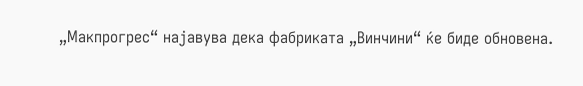„Макпрогрес“ најавува дека фабриката „Винчини“ ќе биде обновена.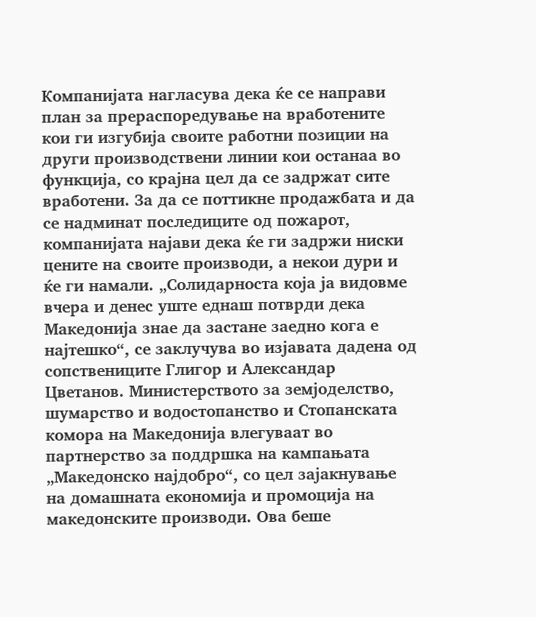Компанијата нагласува дека ќе се направи план за прераспоредување на вработените кои ги изгубија своите работни позиции на други производствени линии кои останаа во функција, со крајна цел да се задржат сите вработени. За да се поттикне продажбата и да се надминат последиците од пожарот, компанијата најави дека ќе ги задржи ниски цените на своите производи, а некои дури и ќе ги намали. „Солидарноста која ја видовме вчера и денес уште еднаш потврди дека Македонија знае да застане заедно кога е најтешко“, се заклучува во изјавата дадена од сопствениците Глигор и Александар Цветанов. Министерството за земјоделство, шумарство и водостопанство и Стопанската комора на Македонија влегуваат во партнерство за поддршка на кампањата „Македонско најдобро“, со цел зајакнување на домашната економија и промоција на македонските производи. Ова беше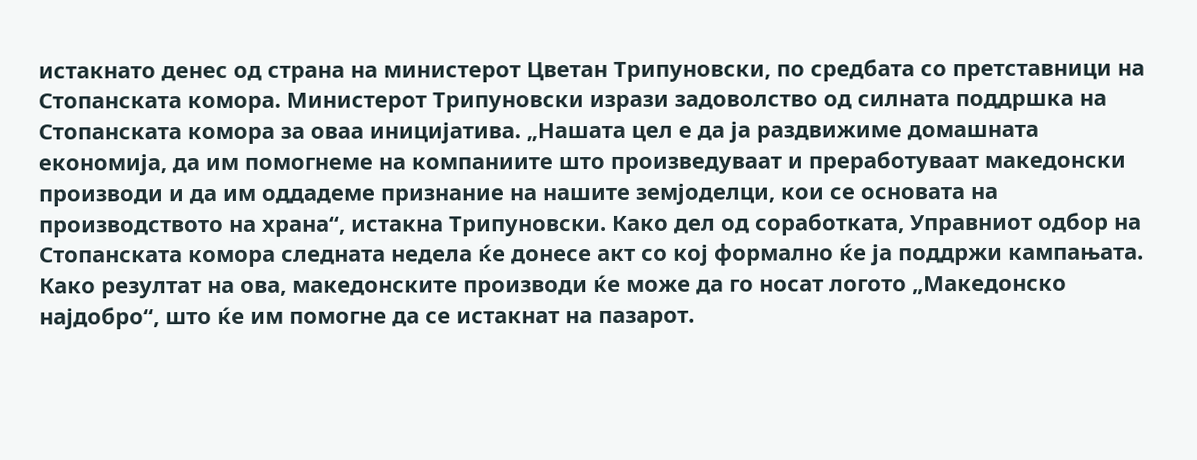истакнато денес од страна на министерот Цветан Трипуновски, по средбата со претставници на Стопанската комора. Министерот Трипуновски изрази задоволство од силната поддршка на Стопанската комора за оваа иницијатива. „Нашата цел е да ја раздвижиме домашната економија, да им помогнеме на компаниите што произведуваат и преработуваат македонски производи и да им оддадеме признание на нашите земјоделци, кои се основата на производството на храна“, истакна Трипуновски. Како дел од соработката, Управниот одбор на Стопанската комора следната недела ќе донесе акт со кој формално ќе ја поддржи кампањата. Како резултат на ова, македонските производи ќе може да го носат логото „Македонско најдобро“, што ќе им помогне да се истакнат на пазарот.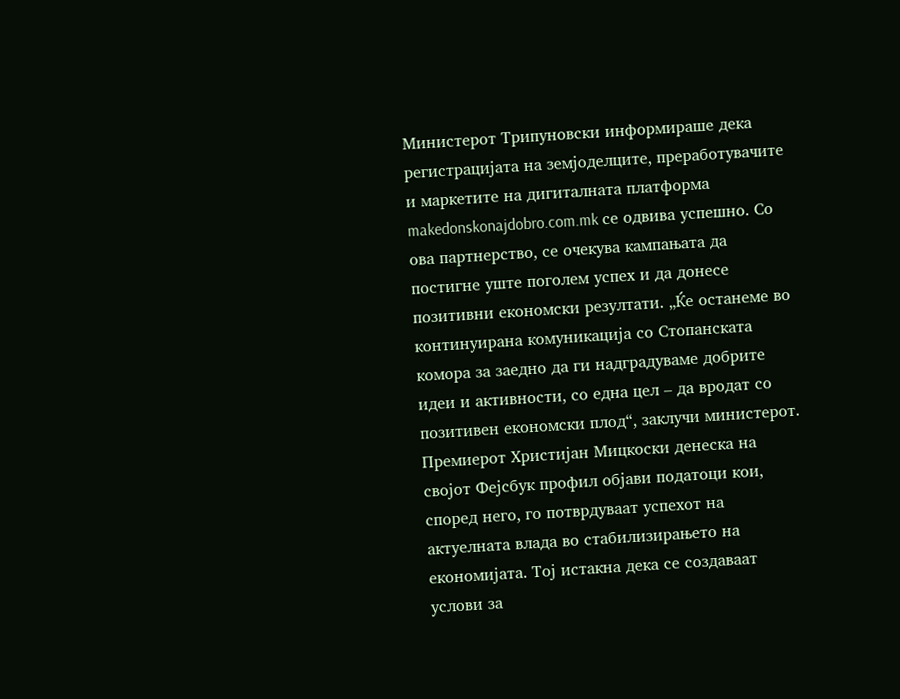Министерот Трипуновски информираше дека регистрацијата на земјоделците, преработувачите и маркетите на дигиталната платформа makedonskonajdobro.com.mk се одвива успешно. Со ова партнерство, се очекува кампањата да постигне уште поголем успех и да донесе позитивни економски резултати. „Ќе останеме во континуирана комуникација со Стопанската комора за заедно да ги надградуваме добрите идеи и активности, со една цел – да вродат со позитивен економски плод“, заклучи министерот. Премиерот Христијан Мицкоски денеска на својот Фејсбук профил објави податоци кои, според него, го потврдуваат успехот на актуелната влада во стабилизирањето на економијата. Тој истакна дека се создаваат услови за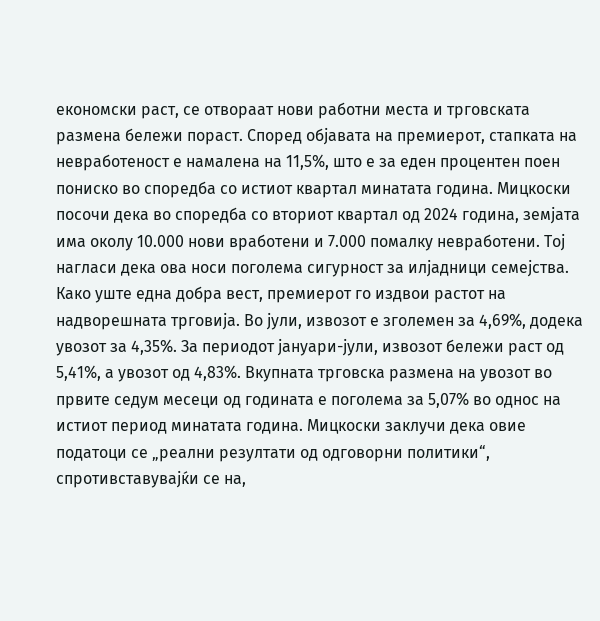економски раст, се отвораат нови работни места и трговската размена бележи пораст. Според објавата на премиерот, стапката на невработеност е намалена на 11,5%, што е за еден процентен поен пониско во споредба со истиот квартал минатата година. Мицкоски посочи дека во споредба со вториот квартал од 2024 година, земјата има околу 10.000 нови вработени и 7.000 помалку невработени. Тој нагласи дека ова носи поголема сигурност за илјадници семејства. Како уште една добра вест, премиерот го издвои растот на надворешната трговија. Во јули, извозот е зголемен за 4,69%, додека увозот за 4,35%. За периодот јануари-јули, извозот бележи раст од 5,41%, а увозот од 4,83%. Вкупната трговска размена на увозот во првите седум месеци од годината е поголема за 5,07% во однос на истиот период минатата година. Мицкоски заклучи дека овие податоци се „реални резултати од одговорни политики“, спротивставувајќи се на,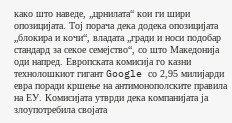како што наведе, „црнилата“ кои ги шири опозицијата. Тој порача дека додека опозицијата „блокира и кочи“, владата „гради и носи подобар стандард за секое семејство“, со што Македонија оди напред. Европската комисија го казни технолошкиот гигант Google со 2,95 милијарди евра поради кршење на антимонополските правила на ЕУ. Комисијата утврди дека компанијата ја злоупотребила својата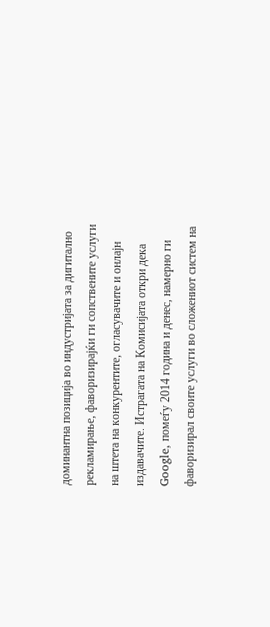доминантна позиција во индустријата за дигитално рекламирање, фаворизирајќи ги сопствените услуги на штета на конкурентите, огласувачите и онлајн издавачите. Истрагата на Комисијата откри дека Google, помеѓу 2014 година и денес, намерно ги фаворизирал своите услуги во сложениот систем на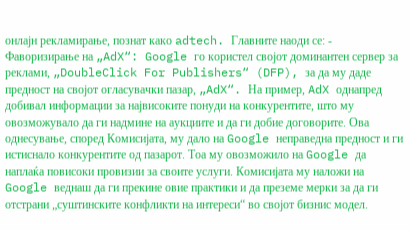онлајн рекламирање, познат како adtech. Главните наоди се: - Фаворизирање на „AdX“: Google го користел својот доминантен сервер за реклами, „DoubleClick For Publishers“ (DFP), за да му даде предност на својот огласувачки пазар, „AdX“. На пример, AdX однапред добивал информации за највисоките понуди на конкурентите, што му овозможувало да ги надмине на аукциите и да ги добие договорите. Ова однесување, според Комисијата, му дало на Google неправедна предност и ги истиснало конкурентите од пазарот. Тоа му овозможило на Google да наплаќа повисоки провизии за своите услуги. Комисијата му наложи на Google веднаш да ги прекине овие практики и да преземе мерки за да ги отстрани „суштинските конфликти на интереси“ во својот бизнис модел.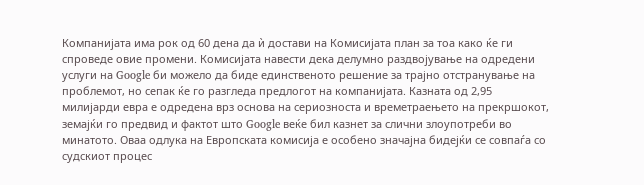Компанијата има рок од 60 дена да ѝ достави на Комисијата план за тоа како ќе ги спроведе овие промени. Комисијата навести дека делумно раздвојување на одредени услуги на Google би можело да биде единственото решение за трајно отстранување на проблемот, но сепак ќе го разгледа предлогот на компанијата. Казната од 2,95 милијарди евра е одредена врз основа на сериозноста и времетраењето на прекршокот, земајќи го предвид и фактот што Google веќе бил казнет за слични злоупотреби во минатото. Оваа одлука на Европската комисија е особено значајна бидејќи се совпаѓа со судскиот процес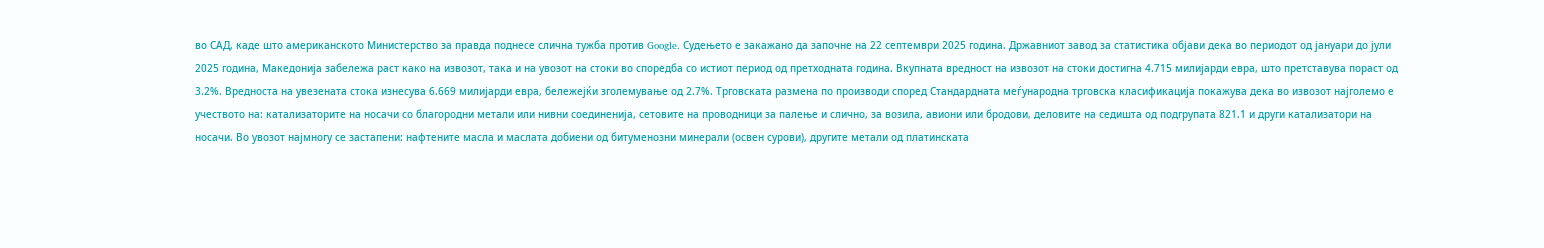во САД, каде што американското Министерство за правда поднесе слична тужба против Google. Судењето е закажано да започне на 22 септември 2025 година. Државниот завод за статистика објави дека во периодот од јануари до јули 2025 година, Македонија забележа раст како на извозот, така и на увозот на стоки во споредба со истиот период од претходната година. Вкупната вредност на извозот на стоки достигна 4.715 милијарди евра, што претставува пораст од 3.2%. Вредноста на увезената стока изнесува 6.669 милијарди евра, бележејќи зголемување од 2.7%. Трговската размена по производи според Стандардната меѓународна трговска класификација покажува дека во извозот најголемо е учеството на: катализаторите на носачи со благородни метали или нивни соединенија, сетовите на проводници за палење и слично, за возила, авиони или бродови, деловите на седишта од подгрупата 821.1 и други катализатори на носачи. Во увозот најмногу се застапени: нафтените масла и маслата добиени од битуменозни минерали (освен сурови), другите метали од платинската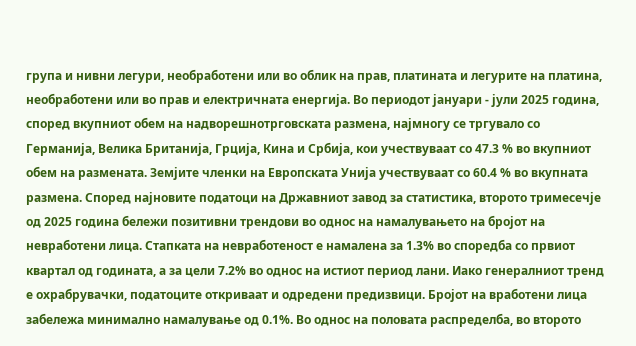група и нивни легури, необработени или во облик на прав, платината и легурите на платина, необработени или во прав и електричната енергија. Во периодот јануари - јули 2025 година, според вкупниот обем на надворешнотрговската размена, најмногу се тргувало со Германија, Велика Британија, Грција, Кина и Србија, кои учествуваат со 47.3 % во вкупниот обем на размената. Земјите членки на Европската Унија учествуваат со 60.4 % во вкупната размена. Според најновите податоци на Државниот завод за статистика, второто тримесечје од 2025 година бележи позитивни трендови во однос на намалувањето на бројот на невработени лица. Стапката на невработеност е намалена за 1.3% во споредба со првиот квартал од годината, а за цели 7.2% во однос на истиот период лани. Иако генералниот тренд е охрабрувачки, податоците откриваат и одредени предизвици. Бројот на вработени лица забележа минимално намалување од 0.1%. Во однос на половата распределба, во второто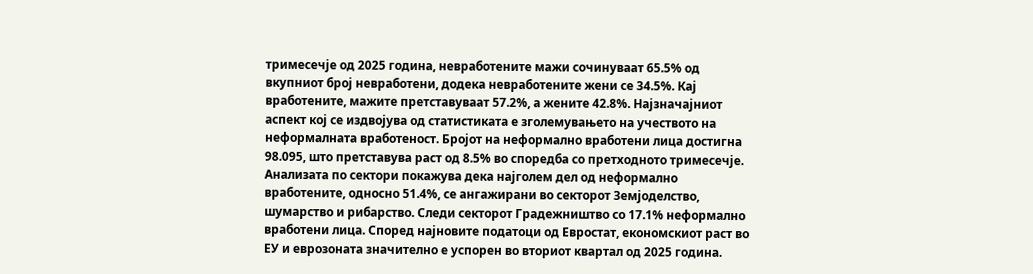тримесечје од 2025 година, невработените мажи сочинуваат 65.5% од вкупниот број невработени, додека невработените жени се 34.5%. Кај вработените, мажите претставуваат 57.2%, а жените 42.8%. Најзначајниот аспект кој се издвојува од статистиката е зголемувањето на учеството на неформалната вработеност. Бројот на неформално вработени лица достигна 98.095, што претставува раст од 8.5% во споредба со претходното тримесечје. Анализата по сектори покажува дека најголем дел од неформално вработените, односно 51.4%, се ангажирани во секторот Земјоделство, шумарство и рибарство. Следи секторот Градежништво со 17.1% неформално вработени лица. Според најновите податоци од Евростат, економскиот раст во ЕУ и еврозоната значително е успорен во вториот квартал од 2025 година.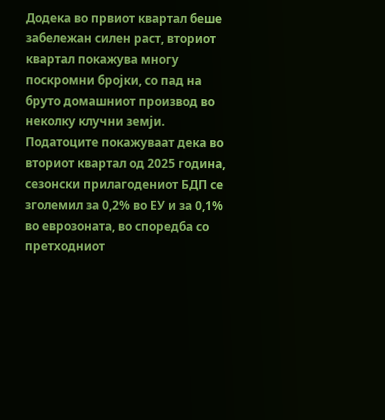Додека во првиот квартал беше забележан силен раст, вториот квартал покажува многу поскромни бројки, со пад на бруто домашниот производ во неколку клучни земји. Податоците покажуваат дека во вториот квартал од 2025 година, сезонски прилагодениот БДП се зголемил за 0,2% во ЕУ и за 0,1% во еврозоната, во споредба со претходниот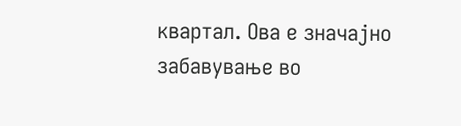квартал. Ова е значајно забавување во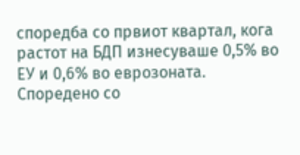споредба со првиот квартал, кога растот на БДП изнесуваше 0,5% во ЕУ и 0,6% во еврозоната. Споредено со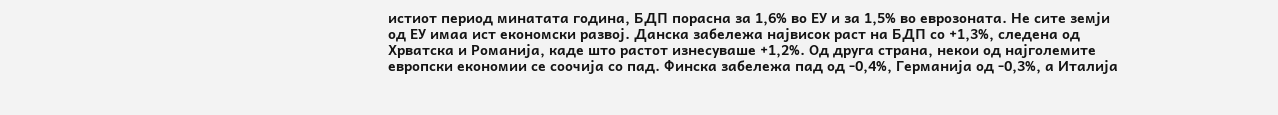истиот период минатата година, БДП порасна за 1,6% во ЕУ и за 1,5% во еврозоната. Не сите земји од ЕУ имаа ист економски развој. Данска забележа највисок раст на БДП со +1,3%, следена од Хрватска и Романија, каде што растот изнесуваше +1,2%. Од друга страна, некои од најголемите европски економии се соочија со пад. Финска забележа пад од -0,4%, Германија од -0,3%, а Италија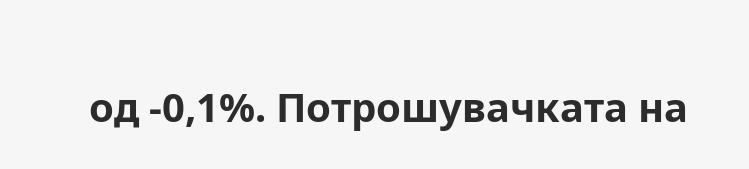од -0,1%. Потрошувачката на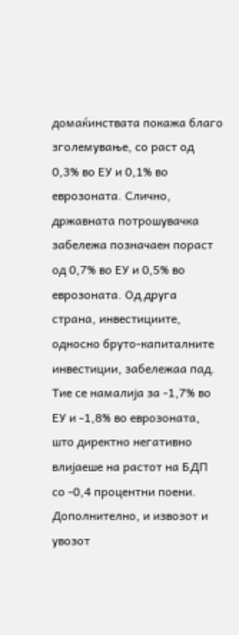домаќинствата покажа благо зголемување, со раст од 0,3% во ЕУ и 0,1% во еврозоната. Слично, државната потрошувачка забележа позначаен пораст од 0,7% во ЕУ и 0,5% во еврозоната. Од друга страна, инвестициите, односно бруто-капиталните инвестиции, забележаа пад. Тие се намалија за -1,7% во ЕУ и -1,8% во еврозоната, што директно негативно влијаеше на растот на БДП со -0,4 процентни поени. Дополнително, и извозот и увозот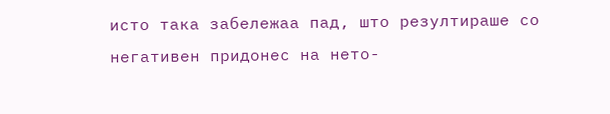исто така забележаа пад, што резултираше со негативен придонес на нето-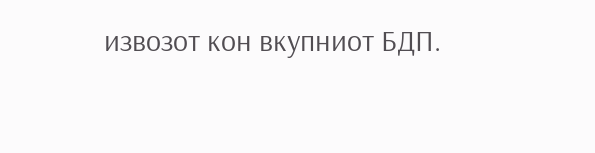извозот кон вкупниот БДП.